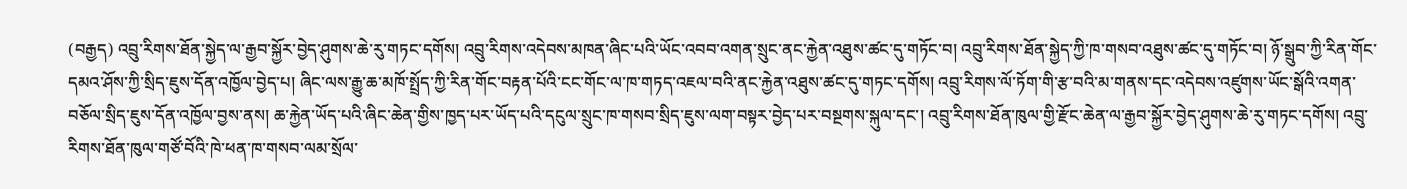(བརྒྱད) འབྲུ་རིགས་ཐོན་སྐྱེད་ལ་རྒྱབ་སྐྱོར་བྱེད་ཤུགས་ཆེ་རུ་གཏང་དགོས། འབྲུ་རིགས་འདེབས་མཁན་ཞིང་པའི་ཡོང་འབབ་འགན་སྲུང་ནང་རྐྱེན་འཐུས་ཚང་དུ་གཏོང་བ། འབྲུ་རིགས་ཐོན་སྐྱེད་ཀྱི་ཁ་གསབ་འཐུས་ཚང་དུ་གཏོང་བ། ཉོ་སྒྲུབ་ཀྱི་རིན་གོང་དམའ་ཤོས་ཀྱི་སྲིད་ཇུས་དོན་འཁྱོལ་བྱེད་པ། ཞིང་ལས་རྒྱུ་ཆ་མཁོ་སྤྲོད་ཀྱི་རིན་གོང་བརྟན་པོའི་ངང་གོང་ལ་ཁ་གཏད་འཇལ་བའི་ནང་རྐྱེན་འཐུས་ཚང་དུ་གཏང་དགོས། འབྲུ་རིགས་ལོ་ཏོག་གི་རྩ་བའི་མ་གནས་དང་འདེབས་འཛུགས་ཡོང་སྒོའི་འགན་བཅོལ་སྲིད་ཇུས་དོན་འཁྱོལ་བྱས་ནས། ཆ་རྐྱེན་ཡོད་པའི་ཞིང་ཆེན་གྱིས་ཁྱད་པར་ཡོད་པའི་དངུལ་སྲུང་ཁ་གསབ་སྲིད་ཇུས་ལག་བསྟར་བྱེད་པར་བསྔགས་སྐུལ་དང་། འབྲུ་རིགས་ཐོན་ཁུལ་གྱི་རྫོང་ཆེན་ལ་རྒྱབ་སྐྱོར་བྱེད་ཤུགས་ཆེ་རུ་གཏང་དགོས། འབྲུ་རིགས་ཐོན་ཁུལ་གཙོ་བོའི་ཁེ་ཕན་ཁ་གསབ་ལམ་སྲོལ་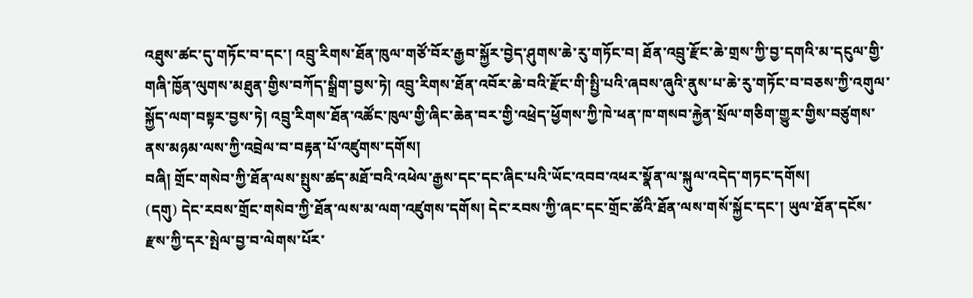འཐུས་ཚང་དུ་གཏོང་བ་དང་། འབྲུ་རིགས་ཐོན་ཁུལ་གཙོ་བོར་རྒྱབ་སྐྱོར་བྱེད་ཤུགས་ཆེ་རུ་གཏོང་བ། ཐོན་འབྲུ་རྫོང་ཆེ་གྲས་ཀྱི་བྱ་དགའི་མ་དངུལ་གྱི་གཞི་ཁྱོན་ལུགས་མཐུན་གྱིས་བཀོད་སྒྲིག་བྱས་ཏེ། འབྲུ་རིགས་ཐོན་འབོར་ཆེ་བའི་རྫོང་གི་སྤྱི་པའི་ཞབས་ཞུའི་ནུས་པ་ཆེ་རུ་གཏོང་བ་བཅས་ཀྱི་འགུལ་སྐྱོད་ལག་བསྟར་བྱས་ཏེ། འབྲུ་རིགས་ཐོན་འཚོང་ཁུལ་གྱི་ཞིང་ཆེན་བར་གྱི་འཕྲེད་ཕྱོགས་ཀྱི་ཁེ་ཕན་ཁ་གསབ་རྐྱེན་སྲོལ་གཅིག་གྱུར་གྱིས་བཙུགས་ནས་མཉམ་ལས་ཀྱི་འབྲེལ་བ་བརྟན་པོ་འཛུགས་དགོས།
བཞི། གྲོང་གསེབ་ཀྱི་ཐོན་ལས་སྤུས་ཚད་མཐོ་བའི་འཕེལ་རྒྱས་དང་དང་ཞིང་པའི་ཡོང་འབབ་འཕར་སྣོན་ལ་སྐུལ་འདེད་གཏང་དགོས།
(དགུ) དེང་རབས་གྲོང་གསེབ་ཀྱི་ཐོན་ལས་མ་ལག་འཛུགས་དགོས། དེང་རབས་ཀྱི་ཞང་དང་གྲོང་ཚོའི་ཐོན་ལས་གསོ་སྐྱོང་དང་། ཡུལ་ཐོན་དངོས་རྫས་ཀྱི་དར་སྤེལ་བྱ་བ་ལེགས་པོར་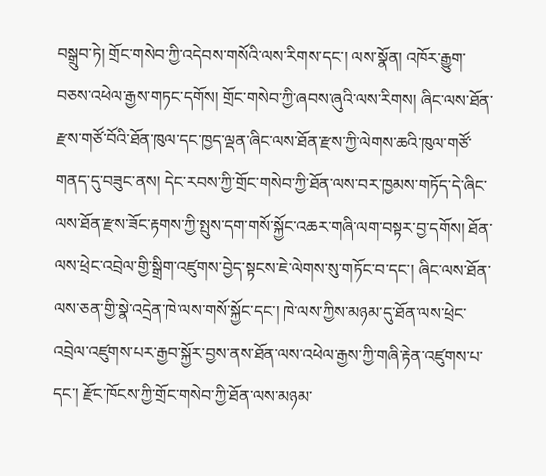བསྒྲུབ་ཏེ། གྲོང་གསེབ་ཀྱི་འདེབས་གསོའི་ལས་རིགས་དང་། ལས་སྣོན། འཁོར་རྒྱུག་བཅས་འཕེལ་རྒྱས་གཏང་དགོས། གྲོང་གསེབ་ཀྱི་ཞབས་ཞུའི་ལས་རིགས། ཞིང་ལས་ཐོན་རྫས་གཙོ་བོའི་ཐོན་ཁུལ་དང་ཁྱད་ལྡན་ཞིང་ལས་ཐོན་རྫས་ཀྱི་ལེགས་ཆའི་ཁུལ་གཙོ་གནད་དུ་བཟུང་ནས། དེང་རབས་ཀྱི་གྲོང་གསེབ་ཀྱི་ཐོན་ལས་བར་ཁྱམས་གཏོད་དེ་ཞིང་ལས་ཐོན་རྫས་ཟོང་རྟགས་ཀྱི་སྤུས་དག་གསོ་སྐྱོང་འཆར་གཞི་ལག་བསྟར་བྱ་དགོས། ཐོན་ལས་ཕྲེང་འབྲེལ་གྱི་སྒྲིག་འཛུགས་བྱེད་སྟངས་ཇེ་ལེགས་སུ་གཏོང་བ་དང་། ཞིང་ལས་ཐོན་ལས་ཅན་གྱི་སྣེ་འདྲེན་ཁེ་ལས་གསོ་སྐྱོང་དང་། ཁེ་ལས་ཀྱིས་མཉམ་དུ་ཐོན་ལས་ཕྲེང་འབྲེལ་འཛུགས་པར་རྒྱབ་སྐྱོར་བྱས་ནས་ཐོན་ལས་འཕེལ་རྒྱས་ཀྱི་གཞི་རྟེན་འཛུགས་པ་དང་། རྫོང་ཁོངས་ཀྱི་གྲོང་གསེབ་ཀྱི་ཐོན་ལས་མཉམ་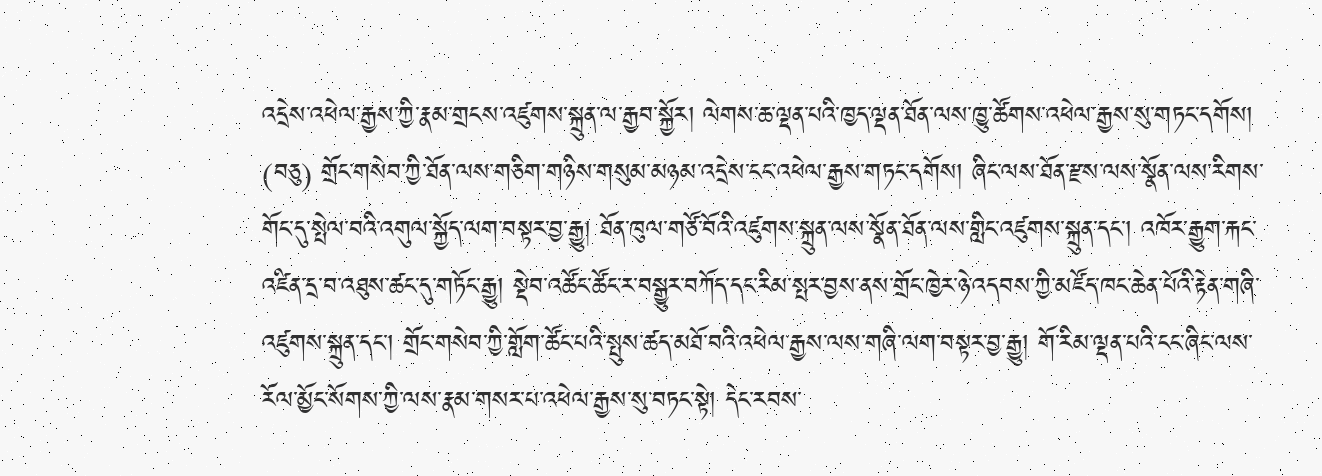འདྲེས་འཕེལ་རྒྱས་ཀྱི་རྣམ་གྲངས་འཛུགས་སྐྲུན་ལ་རྒྱབ་སྐྱོར། ལེགས་ཆ་ལྡན་པའི་ཁྱད་ལྡན་ཐོན་ལས་ཁྱུ་ཚོགས་འཕེལ་རྒྱས་སུ་གཏང་དགོས།
(བཅུ) གྲོང་གསེབ་ཀྱི་ཐོན་ལས་གཅིག་གཉིས་གསུམ་མཉམ་འདྲེས་ངང་འཕེལ་རྒྱས་གཏང་དགོས། ཞིང་ལས་ཐོན་རྫས་ལས་སྣོན་ལས་རིགས་གོང་དུ་སྤེལ་བའི་འགུལ་སྐྱོད་ལག་བསྟར་བྱ་རྒྱུ། ཐོན་ཁུལ་གཙོ་བོའི་འཛུགས་སྐྲུན་ལས་སྣོན་ཐོན་ལས་གླིང་འཛུགས་སྐྲུན་དང་། འཁོར་རྒྱུག་རྐང་འཛིན་དྲ་བ་འཐུས་ཚང་དུ་གཏོང་རྒྱུ། སྡེབ་འཚོང་ཚོང་ར་བསྒྱུར་བཀོད་དང་རིམ་སྤར་བྱས་ནས་གྲོང་ཁྱེར་ཉེ་འདབས་ཀྱི་མཛོད་ཁང་ཆེན་པོའི་རྟེན་གཞི་འཛུགས་སྐྲུན་དང་། གྲོང་གསེབ་ཀྱི་གློག་ཚོང་པའི་སྤུས་ཚད་མཐོ་བའི་འཕེལ་རྒྱས་ལས་གཞི་ལག་བསྟར་བྱ་རྒྱུ། གོ་རིམ་ལྡན་པའི་ངང་ཞིང་ལས་རོལ་མྱོང་སོགས་ཀྱི་ལས་རྣམ་གསར་པ་འཕེལ་རྒྱས་སུ་བཏང་སྟེ། དེང་རབས་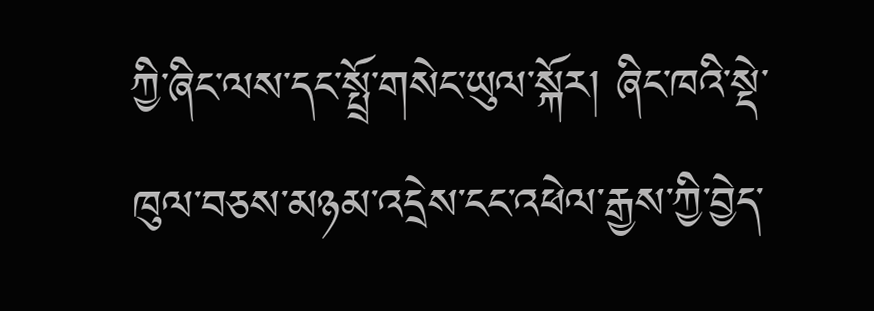ཀྱི་ཞིང་ལས་དང་སྤྲོ་གསེང་ཡུལ་སྐོར། ཞིང་ཁའི་སྡེ་ཁུལ་བཅས་མཉམ་འདྲེས་ངང་འཕེལ་རྒྱས་ཀྱི་བྱེད་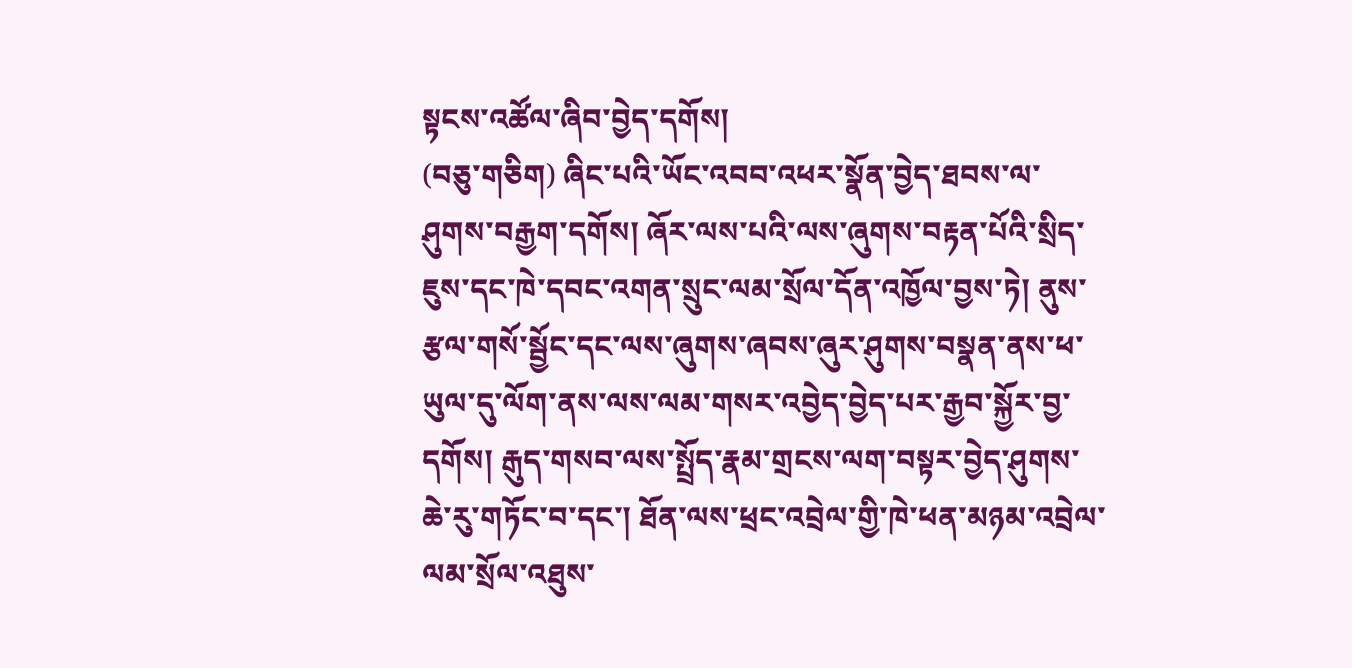སྟངས་འཚོལ་ཞིབ་བྱེད་དགོས།
(བཅུ་གཅིག) ཞིང་པའི་ཡོང་འབབ་འཕར་སྣོན་བྱེད་ཐབས་ལ་ཤུགས་བརྒྱག་དགོས། ཞོར་ལས་པའི་ལས་ཞུགས་བརྟན་པོའི་སྲིད་ཇུས་དང་ཁེ་དབང་འགན་སྲུང་ལམ་སྲོལ་དོན་འཁྱོལ་བྱས་ཏེ། ནུས་རྩལ་གསོ་སྦྱོང་དང་ལས་ཞུགས་ཞབས་ཞུར་ཤུགས་བསྣན་ནས་ཕ་ཡུལ་དུ་ལོག་ནས་ལས་ལམ་གསར་འབྱེད་བྱེད་པར་རྒྱབ་སྐྱོར་བྱ་དགོས། རྒུད་གསབ་ལས་སྤྲོད་རྣམ་གྲངས་ལག་བསྟར་བྱེད་ཤུགས་ཆེ་རུ་གཏོང་བ་དང་། ཐོན་ལས་ཕྲང་འབྲེལ་གྱི་ཁེ་ཕན་མཉམ་འབྲེལ་ལམ་སྲོལ་འཐུས་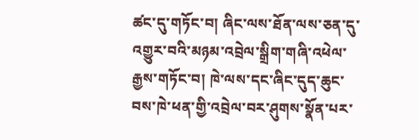ཚང་དུ་གཏོང་བ། ཞིང་ལས་ཐོན་ལས་ཅན་དུ་འགྱུར་བའི་མཉམ་འབྲེལ་སྒྲིག་གཞི་འཕེལ་རྒྱས་གཏོང་བ། ཁེ་ལས་དང་ཞིང་དུད་ཆུང་བས་ཁེ་ཕན་གྱི་འབྲེལ་བར་ཤུགས་སྣོན་པར་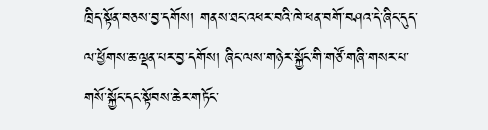ཁྲིད་སྟོན་བཅས་བྱ་དགོས། གནས་ཐང་འཕར་བའི་ཁེ་ཕན་བགོ་བཤའ་དེ་ཞིང་དུད་ལ་ཕྱོགས་ཆ་ལྡན་པར་བྱ་དགོས། ཞིང་ལས་གཉེར་སྐྱོང་གི་གཙོ་གཞི་གསར་པ་གསོ་སྐྱོང་དང་སྟོབས་ཆེར་གཏོང་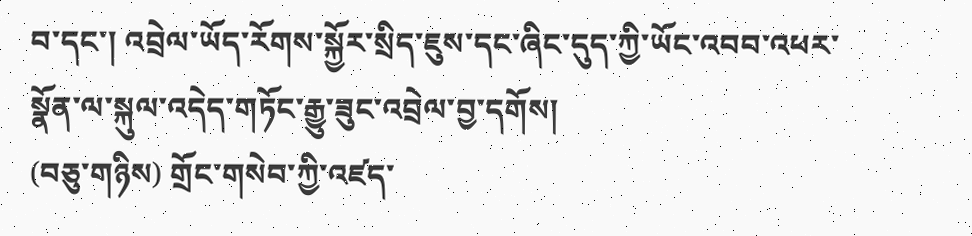བ་དང་། འབྲེལ་ཡོད་རོགས་སྐྱོར་སྲིད་ཇུས་དང་ཞིང་དུད་ཀྱི་ཡོང་འབབ་འཕར་སྣོན་ལ་སྐུལ་འདེད་གཏོང་རྒྱུ་ཟུང་འབྲེལ་བྱ་དགོས།
(བཅུ་གཉིས) གྲོང་གསེབ་ཀྱི་འཛད་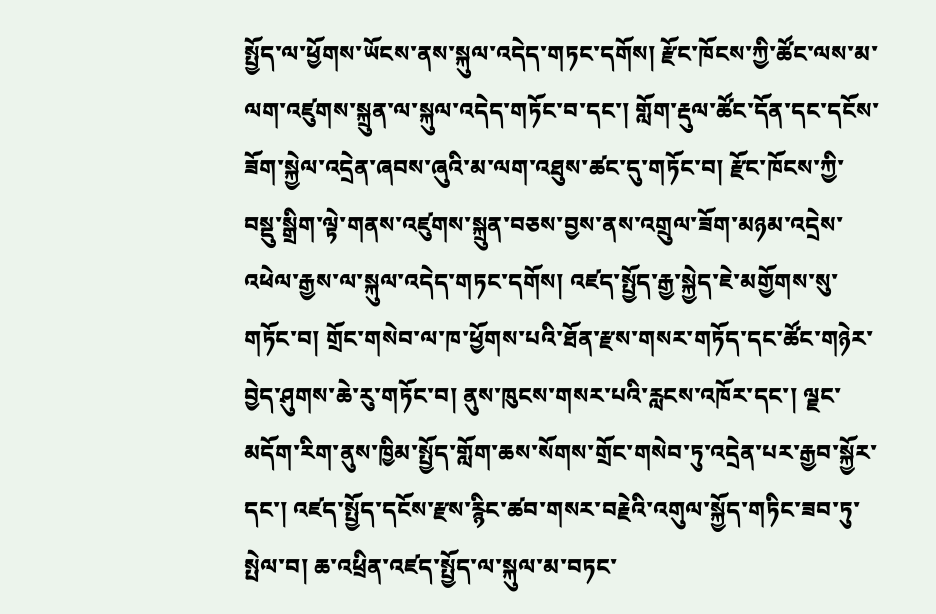སྤྱོད་ལ་ཕྱོགས་ཡོངས་ནས་སྐུལ་འདེད་གཏང་དགོས། རྫོང་ཁོངས་ཀྱི་ཚོང་ལས་མ་ལག་འཛུགས་སྐྲུན་ལ་སྐུལ་འདེད་གཏོང་བ་དང་། གློག་རྡུལ་ཚོང་དོན་དང་དངོས་ཟོག་སྐྱེལ་འདྲེན་ཞབས་ཞུའི་མ་ལག་འཐུས་ཚང་དུ་གཏོང་བ། རྫོང་ཁོངས་ཀྱི་བསྡུ་སྒྲིག་ལྟེ་གནས་འཛུགས་སྐྲུན་བཅས་བྱས་ནས་འགྲུལ་ཟོག་མཉམ་འདྲེས་འཕེལ་རྒྱས་ལ་སྐུལ་འདེད་གཏང་དགོས། འཛད་སྤྱོད་རྒྱ་སྐྱེད་ཇེ་མགྱོགས་སུ་གཏོང་བ། གྲོང་གསེབ་ལ་ཁ་ཕྱོགས་པའི་ཐོན་རྫས་གསར་གཏོད་དང་ཚོང་གཉེར་བྱེད་ཤུགས་ཆེ་རུ་གཏོང་བ། ནུས་ཁུངས་གསར་པའི་རླངས་འཁོར་དང་། ལྗང་མདོག་རིག་ནུས་ཁྱིམ་སྤྱོད་གློག་ཆས་སོགས་གྲོང་གསེབ་ཏུ་འདྲེན་པར་རྒྱབ་སྐྱོར་དང་། འཛད་སྤྱོད་དངོས་རྫས་རྙིང་ཚབ་གསར་བརྗེའི་འགུལ་སྐྱོད་གཏིང་ཟབ་ཏུ་སྤེལ་བ། ཆ་འཕྲིན་འཛད་སྤྱོད་ལ་སྐུལ་མ་བཏང་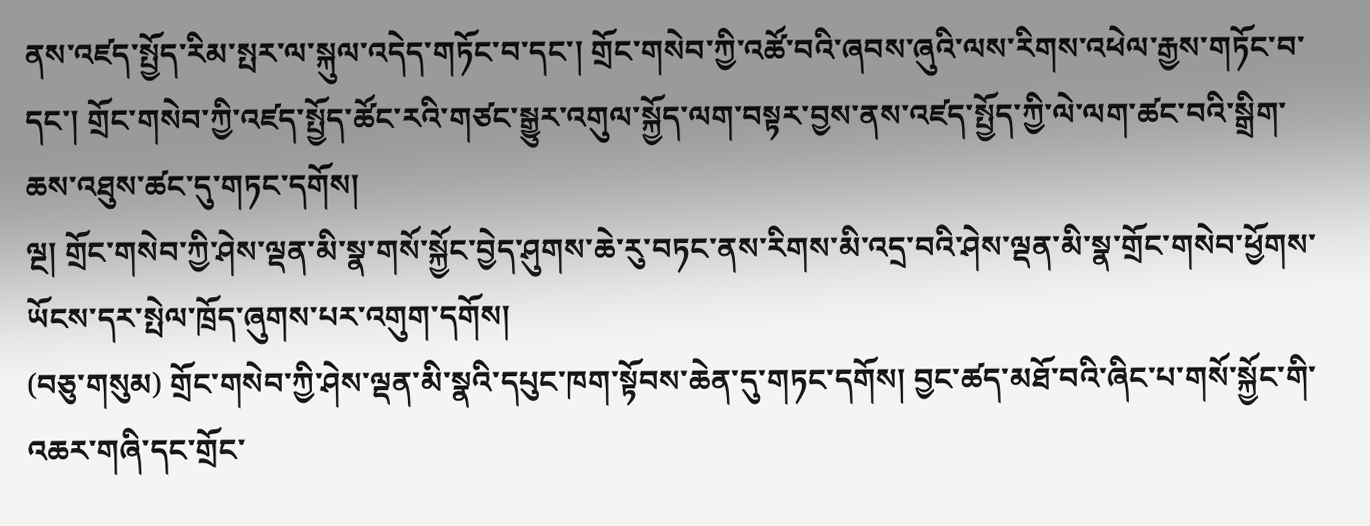ནས་འཛད་སྤྱོད་རིམ་སྤར་ལ་སྐུལ་འདེད་གཏོང་བ་དང་། གྲོང་གསེབ་ཀྱི་འཚོ་བའི་ཞབས་ཞུའི་ལས་རིགས་འཕེལ་རྒྱས་གཏོང་བ་དང་། གྲོང་གསེབ་ཀྱི་འཛད་སྤྱོད་ཚོང་རའི་གཙང་སྒྱུར་འགུལ་སྐྱོད་ལག་བསྟར་བྱས་ནས་འཛད་སྤྱོད་ཀྱི་ལེ་ལག་ཚང་བའི་སྒྲིག་ཆས་འཐུས་ཚང་དུ་གཏང་དགོས།
ལྔ། གྲོང་གསེབ་ཀྱི་ཤེས་ལྡན་མི་སྣ་གསོ་སྐྱོང་བྱེད་ཤུགས་ཆེ་རུ་བཏང་ནས་རིགས་མི་འདྲ་བའི་ཤེས་ལྡན་མི་སྣ་གྲོང་གསེབ་ཕྱོགས་ཡོངས་དར་སྤེལ་ཁྲོད་ཞུགས་པར་འགུག་དགོས།
(བཅུ་གསུམ) གྲོང་གསེབ་ཀྱི་ཤེས་ལྡན་མི་སྣའི་དཔུང་ཁག་སྟོབས་ཆེན་དུ་གཏང་དགོས། བྱང་ཚད་མཐོ་བའི་ཞིང་པ་གསོ་སྐྱོང་གི་འཆར་གཞི་དང་གྲོང་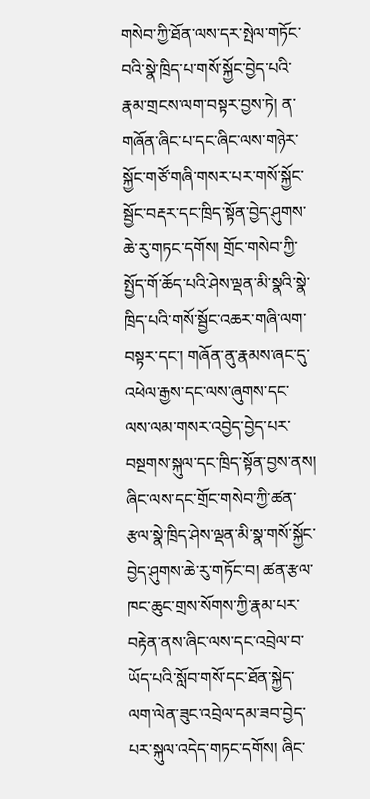གསེབ་ཀྱི་ཐོན་ལས་དར་སྤེལ་གཏོང་བའི་སྣེ་ཁྲིད་པ་གསོ་སྐྱོང་བྱེད་པའི་རྣམ་གྲངས་ལག་བསྟར་བྱས་ཏེ། ན་གཞོན་ཞིང་པ་དང་ཞིང་ལས་གཉེར་སྐྱོང་གཙོ་གཞི་གསར་པར་གསོ་སྐྱོང་སྦྱོང་བརྡར་དང་ཁྲིད་སྟོན་བྱེད་ཤུགས་ཆེ་རུ་གཏང་དགོས། གྲོང་གསེབ་ཀྱི་སྤྱོད་གོ་ཆོད་པའི་ཤེས་ལྡན་མི་སྣའི་སྣེ་ཁྲིད་པའི་གསོ་སྦྱོང་འཆར་གཞི་ལག་བསྟར་དང་། གཞོན་ནུ་རྣམས་ཞང་དུ་འཕེལ་རྒྱས་དང་ལས་ཞུགས་དང་ལས་ལམ་གསར་འབྱེད་བྱེད་པར་བསྔགས་སྐུལ་དང་ཁྲིད་སྟོན་བྱས་ནས། ཞིང་ལས་དང་གྲོང་གསེབ་ཀྱི་ཚན་རྩལ་སྣེ་ཁྲིད་ཤེས་ལྡན་མི་སྣ་གསོ་སྐྱོང་བྱེད་ཤུགས་ཆེ་རུ་གཏོང་བ། ཚན་རྩལ་ཁང་ཆུང་གྲས་སོགས་ཀྱི་རྣམ་པར་བརྟེན་ནས་ཞིང་ལས་དང་འབྲེལ་བ་ཡོད་པའི་སློབ་གསོ་དང་ཐོན་སྐྱེད་ལག་ལེན་ཟུང་འབྲེལ་དམ་ཟབ་བྱེད་པར་སྐུལ་འདེད་གཏང་དགོས། ཞིང་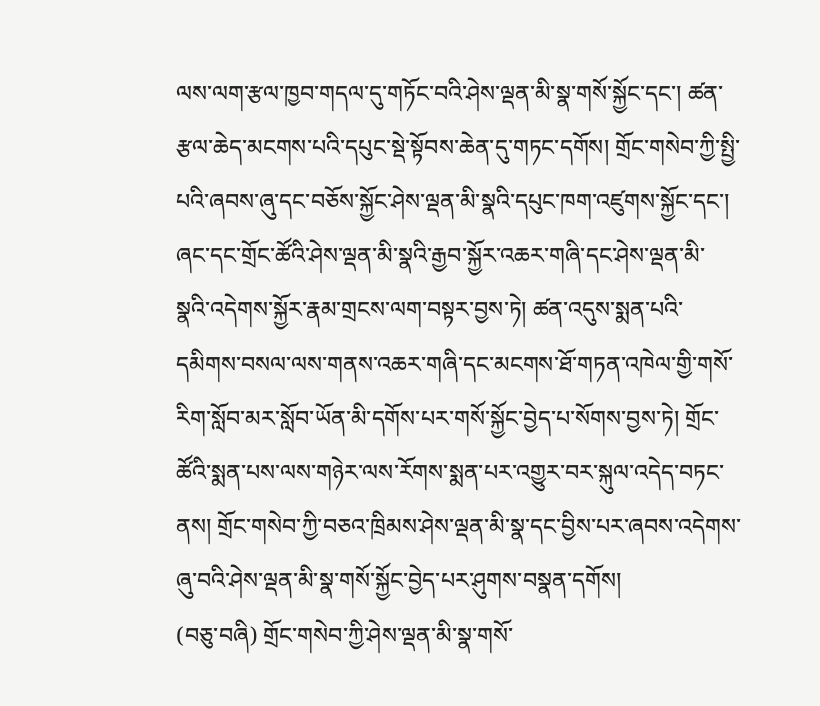ལས་ལག་རྩལ་ཁྱབ་གདལ་དུ་གཏོང་བའི་ཤེས་ལྡན་མི་སྣ་གསོ་སྐྱོང་དང་། ཚན་རྩལ་ཆེད་མངགས་པའི་དཔུང་སྡེ་སྟོབས་ཆེན་དུ་གཏང་དགོས། གྲོང་གསེབ་ཀྱི་སྤྱི་པའི་ཞབས་ཞུ་དང་བཅོས་སྐྱོང་ཤེས་ལྡན་མི་སྣའི་དཔུང་ཁག་འཛུགས་སྐྱོང་དང་། ཞང་དང་གྲོང་ཚོའི་ཤེས་ལྡན་མི་སྣའི་རྒྱབ་སྐྱོར་འཆར་གཞི་དང་ཤེས་ལྡན་མི་སྣའི་འདེགས་སྐྱོར་རྣམ་གྲངས་ལག་བསྟར་བྱས་ཏེ། ཚན་འདུས་སྨན་པའི་དམིགས་བསལ་ལས་གནས་འཆར་གཞི་དང་མངགས་ཐོ་གཏན་འཁེལ་གྱི་གསོ་རིག་སློབ་མར་སློབ་ཡོན་མི་དགོས་པར་གསོ་སྐྱོང་བྱེད་པ་སོགས་བྱས་ཏེ། གྲོང་ཚོའི་སྨན་པས་ལས་གཉེར་ལས་རོགས་སྨན་པར་འགྱུར་བར་སྐུལ་འདེད་བཏང་ནས། གྲོང་གསེབ་ཀྱི་བཅའ་ཁྲིམས་ཤེས་ལྡན་མི་སྣ་དང་བྱིས་པར་ཞབས་འདེགས་ཞུ་བའི་ཤེས་ལྡན་མི་སྣ་གསོ་སྐྱོང་བྱེད་པར་ཤུགས་བསྣན་དགོས།
(བཅུ་བཞི) གྲོང་གསེབ་ཀྱི་ཤེས་ལྡན་མི་སྣ་གསོ་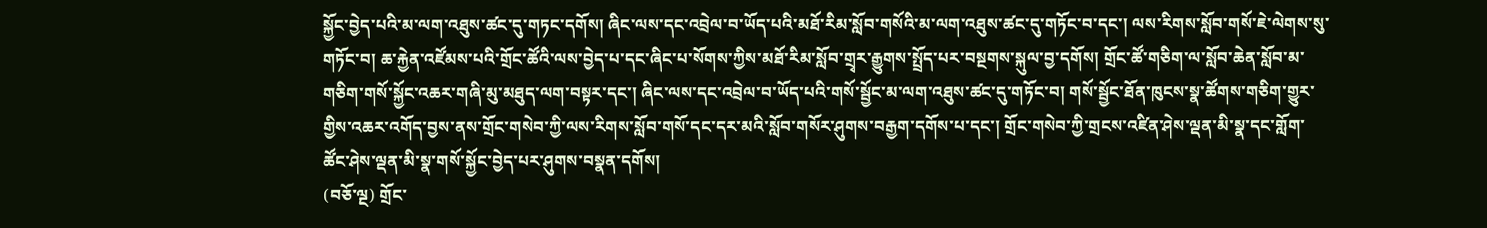སྐྱོང་བྱེད་པའི་མ་ལག་འཐུས་ཚང་དུ་གཏང་དགོས། ཞིང་ལས་དང་འབྲེལ་བ་ཡོད་པའི་མཐོ་རིམ་སློབ་གསོའི་མ་ལག་འཐུས་ཚང་དུ་གཏོང་བ་དང་། ལས་རིགས་སློབ་གསོ་ཇེ་ལེགས་སུ་གཏོང་བ། ཆ་རྐྱེན་འཛོམས་པའི་གྲོང་ཚོའི་ལས་བྱེད་པ་དང་ཞིང་པ་སོགས་ཀྱིས་མཐོ་རིམ་སློབ་གྲྭར་རྒྱུགས་སྤྲོད་པར་བསྔགས་སྐུལ་བྱ་དགོས། གྲོང་ཚོ་གཅིག་ལ་སློབ་ཆེན་སློབ་མ་གཅིག་གསོ་སྐྱོང་འཆར་གཞི་མུ་མཐུད་ལག་བསྟར་དང་། ཞིང་ལས་དང་འབྲེལ་བ་ཡོད་པའི་གསོ་སྦྱོང་མ་ལག་འཐུས་ཚང་དུ་གཏོང་བ། གསོ་སྦྱོང་ཐོན་ཁུངས་སྣ་ཚོགས་གཅིག་གྱུར་གྱིས་འཆར་འགོད་བྱས་ནས་གྲོང་གསེབ་ཀྱི་ལས་རིགས་སློབ་གསོ་དང་དར་མའི་སློབ་གསོར་ཤུགས་བརྒྱག་དགོས་པ་དང་། གྲོང་གསེབ་ཀྱི་གྲངས་འཛིན་ཤེས་ལྡན་མི་སྣ་དང་གློག་ཚོང་ཤེས་ལྡན་མི་སྣ་གསོ་སྐྱོང་བྱེད་པར་ཤུགས་བསྣན་དགོས།
(བཅོ་ལྔ) གྲོང་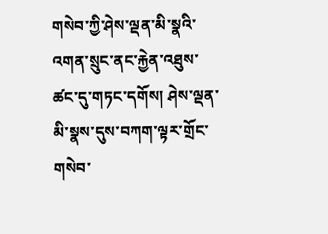གསེབ་ཀྱི་ཤེས་ལྡན་མི་སྣའི་འགན་སྲུང་ནང་རྐྱེན་འཐུས་ཚང་དུ་གཏང་དགོས། ཤེས་ལྡན་མི་སྣས་དུས་བཀག་ལྟར་གྲོང་གསེབ་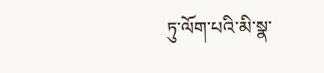ཏུ་ལོག་པའི་མི་སྣ་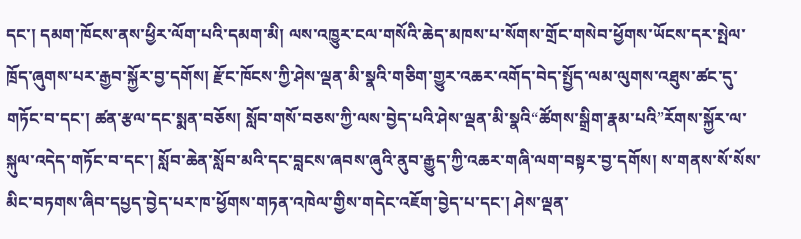དང་། དམག་ཁོངས་ནས་ཕྱིར་ལོག་པའི་དམག་མི། ལས་འཁྱུར་ངལ་གསོའི་ཆེད་མཁས་པ་སོགས་གྲོང་གསེབ་ཕྱོགས་ཡོངས་དར་སྤེལ་ཁྲོད་ཞུགས་པར་རྒྱབ་སྐྱོར་བྱ་དགོས། རྫོང་ཁོངས་ཀྱི་ཤེས་ལྡན་མི་སྣའི་གཅིག་གྱུར་འཆར་འགོད་བེད་སྤྱོད་ལམ་ལུགས་འཐུས་ཚང་དུ་གཏོང་བ་དང་། ཚན་རྩལ་དང་སྨན་བཅོས། སློབ་གསོ་བཅས་ཀྱི་ལས་བྱེད་པའི་ཤེས་ལྡན་མི་སྣའི“ཚོགས་སྒྲིག་རྣམ་པའི”རོགས་སྐྱོར་ལ་སྐུལ་འདེད་གཏོང་བ་དང་། སློབ་ཆེན་སློབ་མའི་དང་བླངས་ཞབས་ཞུའི་ནུབ་རྒྱུད་ཀྱི་འཆར་གཞི་ལག་བསྟར་བྱ་དགོས། ས་གནས་སོ་སོས་མིང་བཏགས་ཞིབ་དཔྱད་བྱེད་པར་ཁ་ཕྱོགས་གཏན་འཁེལ་གྱིས་གདེང་འཇོག་བྱེད་པ་དང་། ཤེས་ལྡན་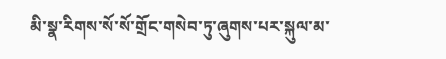མི་སྣ་རིགས་སོ་སོ་གྲོང་གསེབ་ཏུ་ཞུགས་པར་སྐུལ་མ་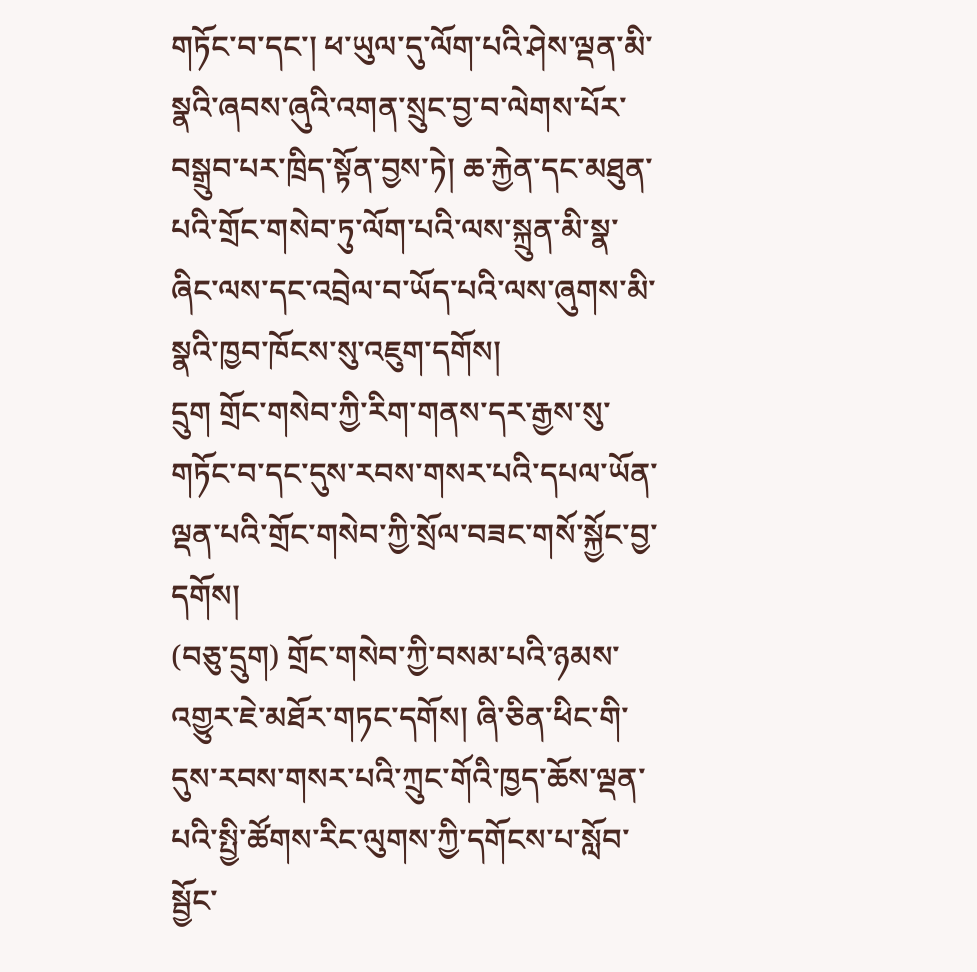གཏོང་བ་དང་། ཕ་ཡུལ་དུ་ལོག་པའི་ཤེས་ལྡན་མི་སྣའི་ཞབས་ཞུའི་འགན་སྲུང་བྱ་བ་ལེགས་པོར་བསྒྲུབ་པར་ཁྲིད་སྟོན་བྱས་ཏེ། ཆ་རྐྱེན་དང་མཐུན་པའི་གྲོང་གསེབ་ཏུ་ལོག་པའི་ལས་སྐྲུན་མི་སྣ་ཞིང་ལས་དང་འབྲེལ་བ་ཡོད་པའི་ལས་ཞུགས་མི་སྣའི་ཁྱབ་ཁོངས་སུ་འཇུག་དགོས།
དྲུག གྲོང་གསེབ་ཀྱི་རིག་གནས་དར་རྒྱས་སུ་གཏོང་བ་དང་དུས་རབས་གསར་པའི་དཔལ་ཡོན་ལྡན་པའི་གྲོང་གསེབ་ཀྱི་སྲོལ་བཟང་གསོ་སྐྱོང་བྱ་དགོས།
(བཅུ་དྲུག) གྲོང་གསེབ་ཀྱི་བསམ་པའི་ཉམས་འགྱུར་ཇེ་མཐོར་གཏང་དགོས། ཞི་ཅིན་ཕིང་གི་དུས་རབས་གསར་པའི་ཀྲུང་གོའི་ཁྱད་ཆོས་ལྡན་པའི་སྤྱི་ཚོགས་རིང་ལུགས་ཀྱི་དགོངས་པ་སློབ་སྦྱོང་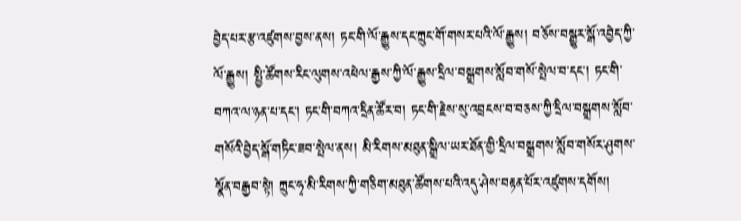བྱེད་པར་རྩ་འཛུགས་བྱས་ནས། ཏང་གི་ལོ་རྒྱུས་དང་ཀྲུང་གོ་གསར་པའི་ལོ་རྒྱུས། བཅོས་བསྒྱུར་སྒོ་འབྱེད་ཀྱི་ལོ་རྒྱུས། སྤྱི་ཚོགས་རིང་ལུགས་འཕེལ་རྒྱས་ཀྱི་ལོ་རྒྱུས་དྲིལ་བསྒྲགས་སློབ་གསོ་སྤེལ་བ་དང་། ཏང་གི་བཀའ་ལ་ཉན་པ་དང་། ཏང་གི་བཀའ་དྲིན་ཚོར་བ། ཏང་གི་རྗེས་སུ་འབྲངས་བ་བཅས་ཀྱི་དྲིལ་བསྒྲགས་སློབ་གསོའི་བྱེད་སྒོ་གཏིང་ཟབ་སྤེལ་ནས། མི་རིགས་མཐུན་སྒྲིལ་ཡར་ཐོན་གྱི་དྲིལ་བསྒྲགས་སློབ་གསོར་ཤུགས་སྣོན་བརྒྱབ་སྟེ། ཀྲུང་ཧྭ་མི་རིགས་ཀྱི་གཅིག་མཐུན་ཚོགས་པའི་འདུ་ཤེས་བརྟན་པོར་འཛུགས་དགོས།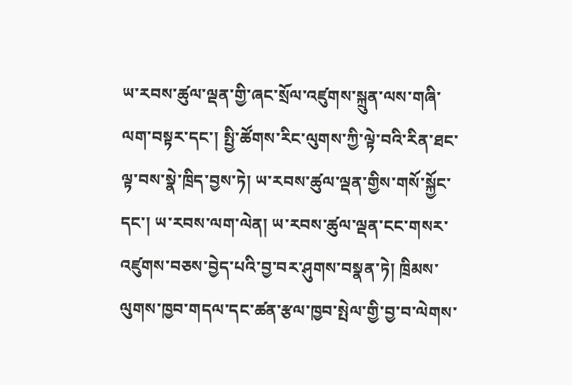ཡ་རབས་ཚུལ་ལྡན་གྱི་ཞང་སྲོལ་འཛུགས་སྐྲུན་ལས་གཞི་ལག་བསྟར་དང་། སྤྱི་ཚོགས་རིང་ལུགས་ཀྱི་ལྟེ་བའི་རིན་ཐང་ལྟ་བས་སྣེ་ཁྲིད་བྱས་ཏེ། ཡ་རབས་ཚུལ་ལྡན་གྱིས་གསོ་སྐྱོང་དང་། ཡ་རབས་ལག་ལེན། ཡ་རབས་ཚུལ་ལྡན་ངང་གསར་འཛུགས་བཅས་བྱེད་པའི་བྱ་བར་ཤུགས་བསྣན་ཏེ། ཁྲིམས་ལུགས་ཁྱབ་གདལ་དང་ཚན་རྩལ་ཁྱབ་སྤེལ་གྱི་བྱ་བ་ལེགས་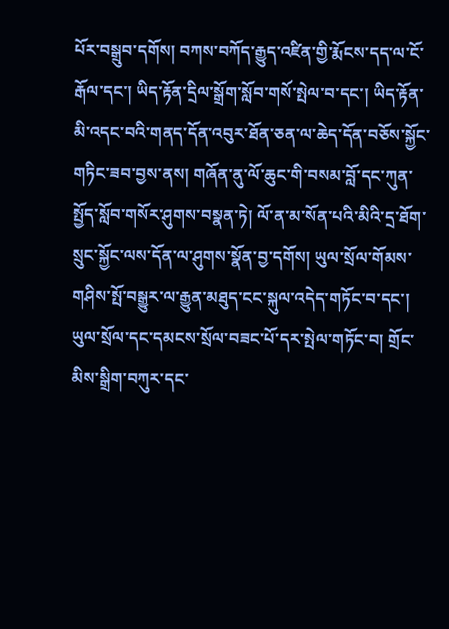པོར་བསྒྲུབ་དགོས། བཀས་བཀོད་རྒྱུད་འཛིན་གྱི་རྨོངས་དད་ལ་ངོ་རྒོལ་དང་། ཡིད་རྟོན་དྲིལ་སྒྲོག་སློབ་གསོ་སྤེལ་བ་དང་། ཡིད་རྟོན་མི་འདང་བའི་གནད་དོན་འབུར་ཐོན་ཅན་ལ་ཆེད་དོན་བཅོས་སྐྱོང་གཏིང་ཟབ་བྱས་ནས། གཞོན་ནུ་ལོ་ཆུང་གི་བསམ་བློ་དང་ཀུན་སྤྱོད་སློབ་གསོར་ཤུགས་བསྣན་ཏེ། ལོ་ན་མ་སོན་པའི་མིའི་དྲ་ཐོག་སྲུང་སྐྱོང་ལས་དོན་ལ་ཤུགས་སྣོན་བྱ་དགོས། ཡུལ་སྲོལ་གོམས་གཤིས་སྤོ་བསྒྱུར་ལ་རྒྱུན་མཐུད་ངང་སྐུལ་འདེད་གཏོང་བ་དང་། ཡུལ་སྲོལ་དང་དམངས་སྲོལ་བཟང་པོ་དར་སྤེལ་གཏོང་བ། གྲོང་མིས་སྒྲིག་བཀུར་དང་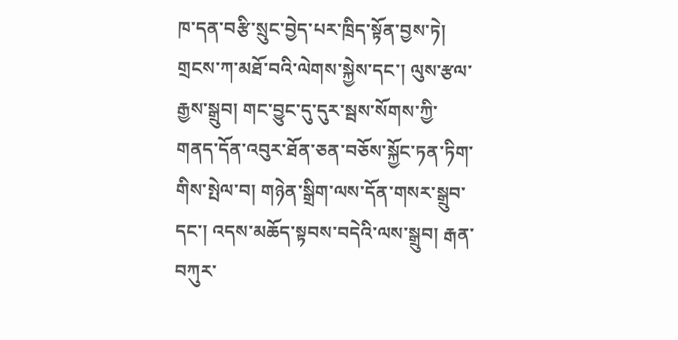ཁ་དན་བརྩི་སྲུང་བྱེད་པར་ཁྲིད་སྟོན་བྱས་ཏེ། གྲངས་ཀ་མཐོ་བའི་ལེགས་སྐྱེས་དང་། ལུས་རྩལ་རྒྱས་སྒྲུབ། གང་བྱུང་དུ་དུར་སྦས་སོགས་ཀྱི་གནད་དོན་འབུར་ཐོན་ཅན་བཅོས་སྐྱོང་ཏན་ཏིག་གིས་སྤེལ་བ། གཉེན་སྒྲིག་ལས་དོན་གསར་སྒྲུབ་དང་། འདས་མཆོད་སྟབས་བདེའི་ལས་སྒྲུབ། རྒན་བཀུར་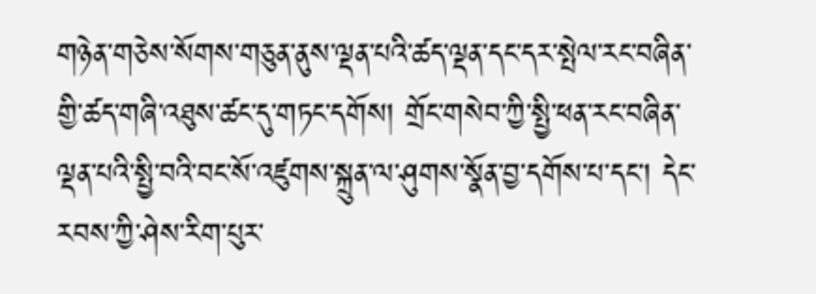གཉེན་གཅེས་སོགས་གཅུན་ནུས་ལྡན་པའི་ཚད་ལྡན་དང་དར་སྤེལ་རང་བཞིན་གྱི་ཚད་གཞི་འཐུས་ཚང་དུ་གཏང་དགོས། གྲོང་གསེབ་ཀྱི་སྤྱི་ཕན་རང་བཞིན་ལྡན་པའི་སྤྱི་བའི་བང་སོ་འཛུགས་སྐྲུན་ལ་ཤུགས་སྣོན་བྱ་དགོས་པ་དང་། དེང་རབས་ཀྱི་ཤེས་རིག་པུར་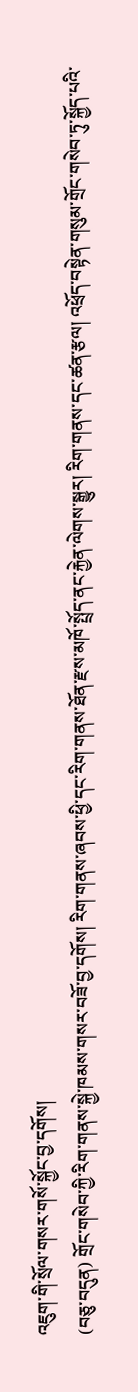འཇུག་གི་སྲོལ་གསར་གསོ་སྐྱོང་བྱ་དགོས།
(བཅུ་བདུན) གྲོང་གསེབ་ཀྱི་རིག་གནས་སྐྱེ་ཁམས་གསར་བཟོ་བྱ་དགོས། རིག་གནས་ཞབས་ཕྱི་དང་རིག་གནས་ཐོན་རྫས་མཁོ་སྤྲོད་ནང་རྐྱེན་ལེགས་སྒྱུར། རིག་གནས་དང་ཚན་རྩལ། འཕྲོད་བསྟེན་གསུམ་གྲོང་གསེབ་ཏུ་སྐྱོད་པའི་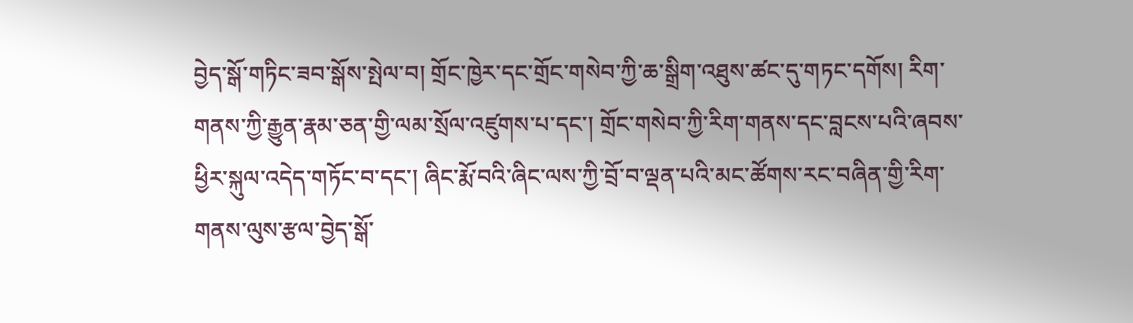བྱེད་སྒོ་གཏིང་ཟབ་སྒོས་སྤེལ་བ། གྲོང་ཁྱེར་དང་གྲོང་གསེབ་ཀྱི་ཆ་སྒྲིག་འཐུས་ཚང་དུ་གཏང་དགོས། རིག་གནས་ཀྱི་རྒྱུན་རྣམ་ཅན་གྱི་ལམ་སྲོལ་འཛུགས་པ་དང་། གྲོང་གསེབ་ཀྱི་རིག་གནས་དང་བླངས་པའི་ཞབས་ཕྱིར་སྐུལ་འདེད་གཏོང་བ་དང་། ཞིང་རྨོ་བའི་ཞིང་ལས་ཀྱི་བྲོ་བ་ལྡན་པའི་མང་ཚོགས་རང་བཞིན་གྱི་རིག་གནས་ལུས་རྩལ་བྱེད་སྒོ་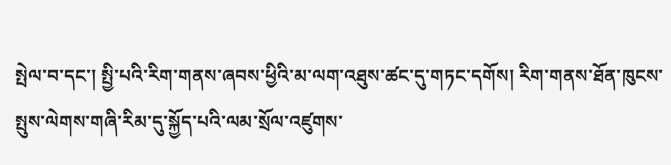སྤེལ་བ་དང་། སྤྱི་པའི་རིག་གནས་ཞབས་ཕྱིའི་མ་ལག་འཐུས་ཚང་དུ་གཏང་དགོས། རིག་གནས་ཐོན་ཁུངས་སྤུས་ལེགས་གཞི་རིམ་དུ་སྐྱོད་པའི་ལམ་སྲོལ་འཛུགས་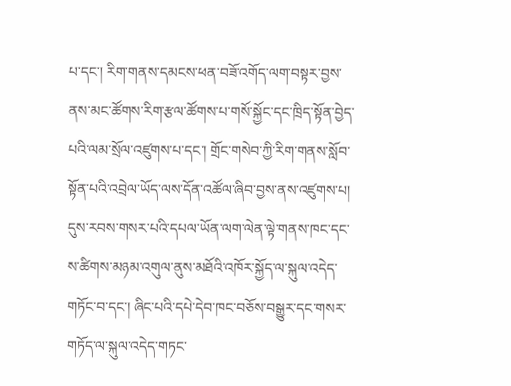པ་དང་། རིག་གནས་དམངས་ཕན་བཟོ་འགོད་ལག་བསྟར་བྱས་ནས་མང་ཚོགས་རིག་རྩལ་ཚོགས་པ་གསོ་སྐྱོང་དང་ཁྲིད་སྟོན་བྱེད་པའི་ལམ་སྲོལ་འཛུགས་པ་དང་། གྲོང་གསེབ་ཀྱི་རིག་གནས་སློབ་སྟོན་པའི་འབྲེལ་ཡོད་ལས་དོན་འཚོལ་ཞིབ་བྱས་ནས་འཛུགས་པ། དུས་རབས་གསར་པའི་དཔལ་ཡོན་ལག་ལེན་ལྟེ་གནས་ཁང་དང་ས་ཚིགས་མཉམ་འགུལ་ནུས་མཐོའི་འཁོར་སྐྱོད་ལ་སྐུལ་འདེད་གཏོང་བ་དང་། ཞིང་པའི་དཔེ་དེབ་ཁང་བཅོས་བསྒྱུར་དང་གསར་གཏོད་ལ་སྐུལ་འདེད་གཏང་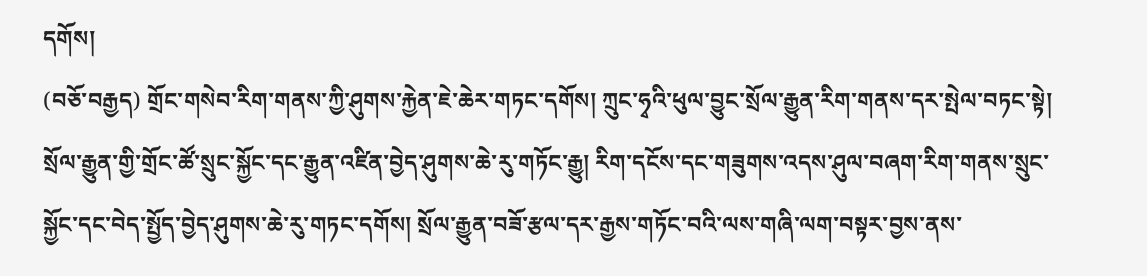དགོས།
(བཅོ་བརྒྱད) གྲོང་གསེབ་རིག་གནས་ཀྱི་ཤུགས་རྐྱེན་ཇེ་ཆེར་གཏང་དགོས། ཀྲུང་ཧྭའི་ཕུལ་བྱུང་སྲོལ་རྒྱུན་རིག་གནས་དར་སྤེལ་བཏང་སྟེ། སྲོལ་རྒྱུན་གྱི་གྲོང་ཚོ་སྲུང་སྐྱོང་དང་རྒྱུན་འཛིན་བྱེད་ཤུགས་ཆེ་རུ་གཏོང་རྒྱུ། རིག་དངོས་དང་གཟུགས་འདས་ཤུལ་བཞག་རིག་གནས་སྲུང་སྐྱོང་དང་བེད་སྤྱོད་བྱེད་ཤུགས་ཆེ་རུ་གཏང་དགོས། སྲོལ་རྒྱུན་བཟོ་རྩལ་དར་རྒྱས་གཏོང་བའི་ལས་གཞི་ལག་བསྟར་བྱས་ནས་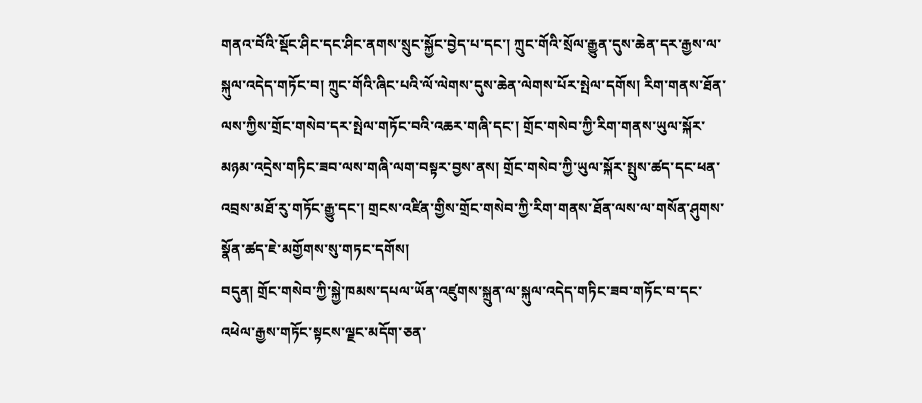གནའ་བོའི་སྡོང་ཤིང་དང་ཤིང་ནགས་སྲུང་སྐྱོང་བྱེད་པ་དང་། ཀྲུང་གོའི་སྲོལ་རྒྱུན་དུས་ཆེན་དར་རྒྱས་ལ་སྐུལ་འདེད་གཏོང་བ། ཀྲུང་གོའི་ཞིང་པའི་ལོ་ལེགས་དུས་ཆེན་ལེགས་པོར་སྤེལ་དགོས། རིག་གནས་ཐོན་ལས་ཀྱིས་གྲོང་གསེབ་དར་སྤེལ་གཏོང་བའི་འཆར་གཞི་དང་། གྲོང་གསེབ་ཀྱི་རིག་གནས་ཡུལ་སྐོར་མཉམ་འདྲེས་གཏིང་ཟབ་ལས་གཞི་ལག་བསྟར་བྱས་ནས། གྲོང་གསེབ་ཀྱི་ཡུལ་སྐོར་སྤུས་ཚད་དང་ཕན་འབྲས་མཐོ་རུ་གཏོང་རྒྱུ་དང་། གྲངས་འཛིན་གྱིས་གྲོང་གསེབ་ཀྱི་རིག་གནས་ཐོན་ལས་ལ་གསོན་ཤུགས་སྣོན་ཚད་ཇེ་མགྱོགས་སུ་གཏང་དགོས།
བདུན། གྲོང་གསེབ་ཀྱི་སྐྱེ་ཁམས་དཔལ་ཡོན་འཛུགས་སྐྲུན་ལ་སྐུལ་འདེད་གཏིང་ཟབ་གཏོང་བ་དང་འཕེལ་རྒྱས་གཏོང་སྟངས་ལྗང་མདོག་ཅན་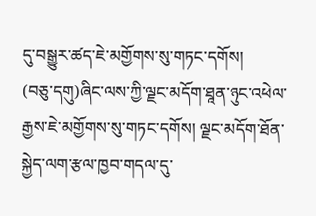དུ་བསྒྱུར་ཚད་ཇེ་མགྱོགས་སུ་གཏང་དགོས།
(བཅུ་དགུ)ཞིང་ལས་ཀྱི་ལྗང་མདོག་ཐཱན་ཉུང་འཕེལ་རྒྱས་ཇེ་མགྱོགས་སུ་གཏང་དགོས། ལྗང་མདོག་ཐོན་སྐྱེད་ལག་རྩལ་ཁྱབ་གདལ་དུ་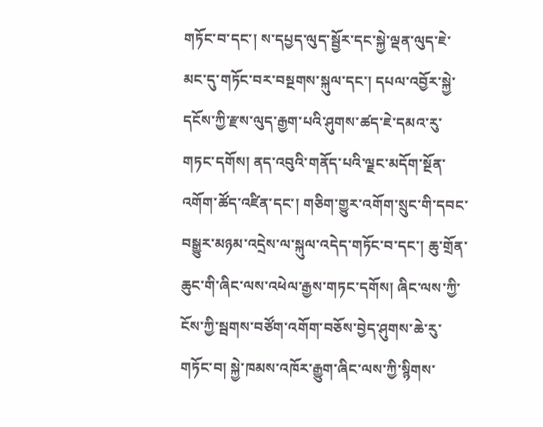གཏོང་བ་དང་། ས་དཔྱད་ལུད་སྦྱོར་དང་སྐྱེ་ལྡན་ལུད་ཇེ་མང་དུ་གཏོང་བར་བསྔགས་སྐུལ་དང་། དཔལ་འབྱོར་སྐྱེ་དངོས་ཀྱི་རྫས་ལུད་རྒྱག་པའི་ཤུགས་ཚད་ཇེ་དམའ་རུ་གཏང་དགོས། ནད་འབུའི་གནོད་པའི་ལྗང་མདོག་སྔོན་འགོག་ཚོད་འཛིན་དང་། གཅིག་གྱུར་འགོག་སྲུང་གི་དབང་བསྒྱུར་མཉམ་འདྲེས་ལ་སྐུལ་འདེད་གཏོང་བ་དང་། ཆུ་གྲོན་ཆུང་གི་ཞིང་ལས་འཕེལ་རྒྱས་གཏང་དགོས། ཞིང་ལས་ཀྱི་ངོས་ཀྱི་སྦགས་བཙོག་འགོག་བཅོས་བྱེད་ཤུགས་ཆེ་རུ་གཏོང་བ། སྐྱེ་ཁམས་འཁོར་རྒྱུག་ཞིང་ལས་ཀྱི་སྙིགས་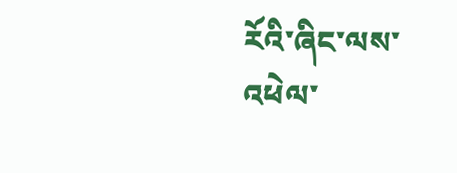རོའི་ཞིང་ལས་འཕེལ་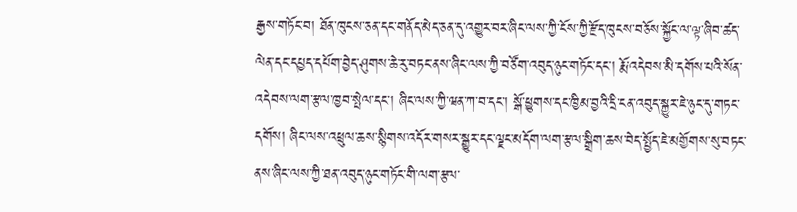རྒྱས་གཏོང་བ། ཐོན་ཁུངས་ཅན་དང་གནོད་མེད་ཅན་དུ་འགྱུར་བར་ཞིང་ལས་ཀྱི་ངོས་ཀྱི་རྫོད་ཁུངས་བཅོས་སྐྱོང་ལ་ལྟ་ཞིབ་ཚད་ལེན་དང་དཔྱད་དཔོག་བྱེད་ཤུགས་ཆེ་རུ་བཏང་ནས་ཞིང་ལས་ཀྱི་བཙོག་འབུད་ཉུང་གཏོང་དང་། རྨོ་འདེབས་མི་དགོས་པའི་སོན་འདེབས་ལག་རྩལ་ཁྱབ་སྤེལ་དང་། ཞིང་ལས་ཀྱི་ཝན་ཀ་བ་དང་། སྒོ་ཕྱུགས་དང་ཁྱིམ་བྱའི་དྲི་ངན་འབུད་སྐྱུར་ཇེ་ཉུང་དུ་གཏང་དགོས། ཞིང་ལས་འཕྲུལ་ཆས་སྙིགས་འདོར་གསར་སྒྱུར་དང་ལྗང་མདོག་ལག་རྩལ་སྒྲིག་ཆས་བེད་སྤྱོད་ཇེ་མགྱོགས་སུ་བཏང་ནས་ཞིང་ལས་ཀྱི་ཐན་འབུད་ཉུང་གཏོང་གི་ལག་རྩལ་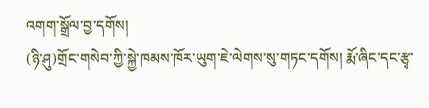འགག་སྒྲོལ་བྱ་དགོས།
(ཉི་ཤུ)གྲོང་གསེབ་ཀྱི་སྐྱེ་ཁམས་ཁོར་ཡུག་ཇེ་ལེགས་སུ་གཏང་དགོས། རྨོ་ཞིང་དང་རྩྭ་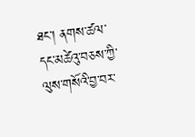ཐང་། ནགས་ཚལ་དང་མཚེའུ་བཅས་ཀྱི་ལུས་གསོའི་བྱ་བར་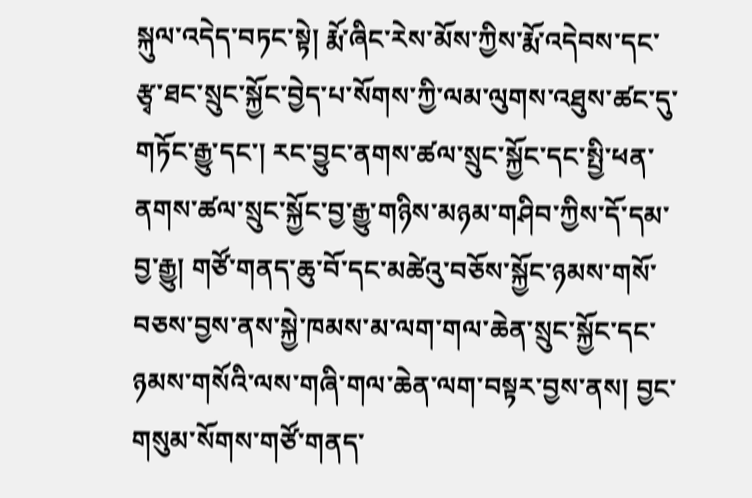སྐུལ་འདེད་བཏང་སྟེ། རྨོ་ཞིང་རེས་མོས་ཀྱིས་རྨོ་འདེབས་དང་རྩྭ་ཐང་སྲུང་སྐྱོང་བྱེད་པ་སོགས་ཀྱི་ལམ་ལུགས་འཐུས་ཚང་དུ་གཏོང་རྒྱུ་དང་། རང་བྱུང་ནགས་ཚལ་སྲུང་སྐྱོང་དང་སྤྱི་ཕན་ནགས་ཚལ་སྲུང་སྐྱོང་བྱ་རྒྱུ་གཉིས་མཉམ་གཤིབ་ཀྱིས་དོ་དམ་བྱ་རྒྱུ། གཙོ་གནད་ཆུ་བོ་དང་མཚེའུ་བཅོས་སྐྱོང་ཉམས་གསོ་བཅས་བྱས་ནས་སྐྱེ་ཁམས་མ་ལག་གལ་ཆེན་སྲུང་སྐྱོང་དང་ཉམས་གསོའི་ལས་གཞི་གལ་ཆེན་ལག་བསྟར་བྱས་ནས། བྱང་གསུམ་སོགས་གཙོ་གནད་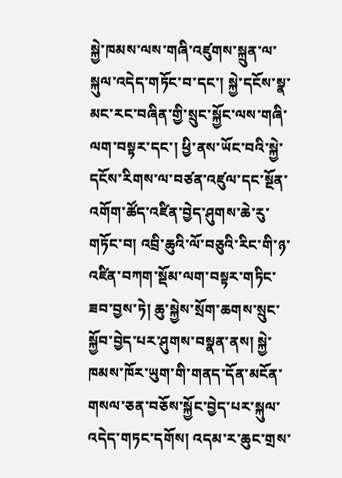སྐྱེ་ཁམས་ལས་གཞི་འཛུགས་སྐྲུན་ལ་སྐུལ་འདེད་གཏོང་བ་དང་། སྐྱེ་དངོས་སྣ་མང་རང་བཞིན་གྱི་སྲུང་སྐྱོང་ལས་གཞི་ལག་བསྟར་དང་། ཕྱི་ནས་ཡོང་བའི་སྐྱེ་དངོས་རིགས་ལ་བཙན་འཛུལ་དང་སྔོན་འགོག་ཚོད་འཛིན་བྱེད་ཤུགས་ཆེ་རུ་གཏོང་བ། འབྲི་ཆུའི་ལོ་བཅུའི་རིང་གི་ཉ་འཛིན་བཀག་སྡོམ་ལག་བསྟར་གཏིང་ཟབ་བྱས་ཏེ། ཆུ་སྐྱེས་སྲོག་ཆགས་སྲུང་སྐྱོབ་བྱེད་པར་ཤུགས་བསྣན་ནས། སྐྱེ་ཁམས་ཁོར་ཡུག་གི་གནད་དོན་མངོན་གསལ་ཅན་བཅོས་སྐྱོང་བྱེད་པར་སྐུལ་འདེད་གཏང་དགོས། འདམ་ར་ཆུང་གྲས་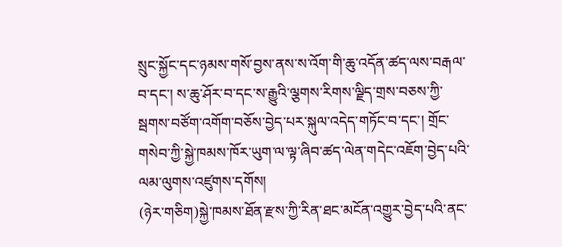སྲུང་སྐྱོང་དང་ཉམས་གསོ་བྱས་ནས་ས་འོག་གི་ཆུ་འདོན་ཚད་ལས་བརྒལ་བ་དང་། ས་ཆུ་ཤོར་བ་དང་ས་རྒྱུའི་ལྕགས་རིགས་ལྗིད་གྲས་བཅས་ཀྱི་སྦགས་བཙོག་འགོག་བཅོས་བྱེད་པར་སྐུལ་འདེད་གཏོང་བ་དང་། གྲོང་གསེབ་ཀྱི་སྐྱེ་ཁམས་ཁོར་ཡུག་ལ་ལྟ་ཞིབ་ཚད་ལེན་གདེང་འཇོག་བྱེད་པའི་ལམ་ལུགས་འཛུགས་དགོས།
(ཉེར་གཅིག)སྐྱེ་ཁམས་ཐོན་རྫས་ཀྱི་རིན་ཐང་མངོན་འགྱུར་བྱེད་པའི་ནང་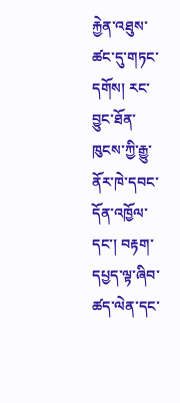རྐྱེན་འཐུས་ཚང་དུ་གཏང་དགོས། རང་བྱུང་ཐོན་ཁུངས་ཀྱི་རྒྱུ་ནོར་ཁེ་དབང་དོན་འཁྱོལ་དང་། བརྟག་དཔྱད་ལྟ་ཞིབ་ཚད་ལེན་དང་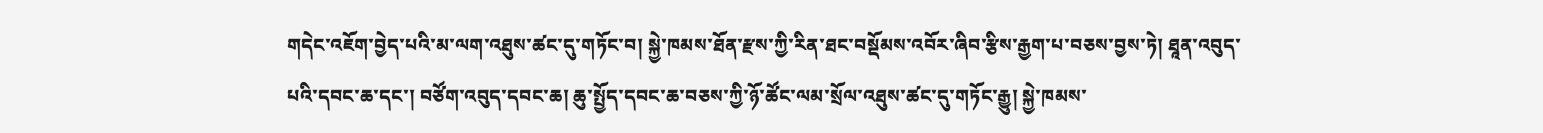གདེང་འཇོག་བྱེད་པའི་མ་ལག་འཐུས་ཚང་དུ་གཏོང་བ། སྐྱེ་ཁམས་ཐོན་རྫས་ཀྱི་རིན་ཐང་བསྡོམས་འབོར་ཞིབ་རྩིས་རྒྱག་པ་བཅས་བྱས་ཏེ། ཐཱན་འབུད་པའི་དབང་ཆ་དང་། བཙོག་འབུད་དབང་ཆ། ཆུ་སྤྱོད་དབང་ཆ་བཅས་ཀྱི་ཉོ་ཚོང་ལམ་སྲོལ་འཐུས་ཚང་དུ་གཏོང་རྒྱུ། སྐྱེ་ཁམས་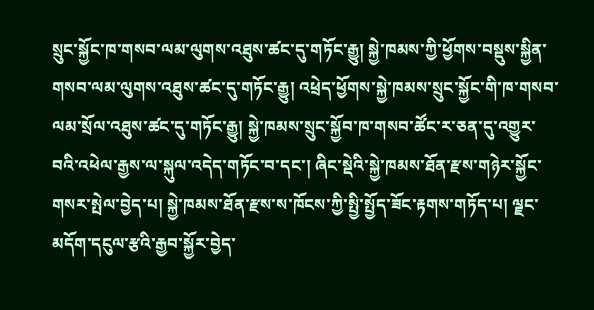སྲུང་སྐྱོང་ཁ་གསབ་ལམ་ལུགས་འཐུས་ཚང་དུ་གཏོང་རྒྱུ། སྐྱེ་ཁམས་ཀྱི་ཕྱོགས་བསྡུས་སྐྱིན་གསབ་ལམ་ལུགས་འཐུས་ཚང་དུ་གཏོང་རྒྱུ། འཕྲེད་ཕྱོགས་སྐྱེ་ཁམས་སྲུང་སྐྱོང་གི་ཁ་གསབ་ལམ་སྲོལ་འཐུས་ཚང་དུ་གཏོང་རྒྱུ། སྐྱེ་ཁམས་སྲུང་སྐྱོབ་ཁ་གསབ་ཚོང་ར་ཅན་དུ་འགྱུར་བའི་འཕེལ་རྒྱས་ལ་སྐུལ་འདེད་གཏོང་བ་དང་། ཞིང་སྡེའི་སྐྱེ་ཁམས་ཐོན་རྫས་གཉེར་སྐྱོང་གསར་སྤེལ་བྱེད་པ། སྐྱེ་ཁམས་ཐོན་རྫས་ས་ཁོངས་ཀྱི་སྤྱི་སྤྱོད་ཟོང་རྟགས་གཏོད་པ། ལྗང་མདོག་དངུལ་རྩའི་རྒྱབ་སྐྱོར་བྱེད་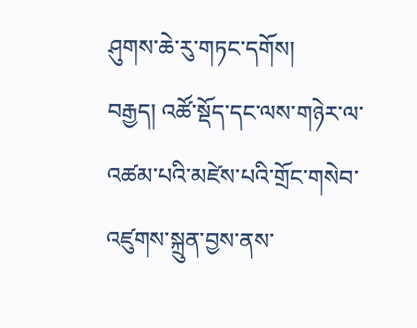ཤུགས་ཆེ་རུ་གཏང་དགོས།
བརྒྱད། འཚོ་སྡོད་དང་ལས་གཉེར་ལ་འཚམ་པའི་མཛེས་པའི་གྲོང་གསེབ་འཛུགས་སྐྲུན་བྱས་ནས་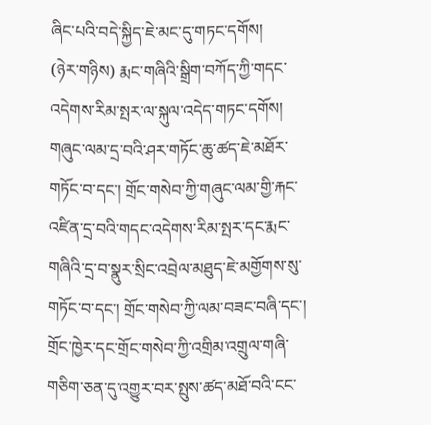ཞིང་པའི་བདེ་སྐྱིད་ཇེ་མང་དུ་གཏང་དགོས།
(ཉེར་གཉིས) རྨང་གཞིའི་སྒྲིག་བཀོད་ཀྱི་གདང་འདེགས་རིམ་སྤར་ལ་སྐུལ་འདེད་གཏང་དགོས། གཞུང་ལམ་དྲ་བའི་ཤར་གཏོང་ཆུ་ཚད་ཇེ་མཐོར་གཏོང་བ་དང་། གྲོང་གསེབ་ཀྱི་གཞུང་ལམ་གྱི་རྐང་འཛིན་དྲ་བའི་གདང་འདེགས་རིམ་སྤར་དང་རྨང་གཞིའི་དྲ་བ་སྣུར་སྲིང་འབྲེལ་མཐུད་ཇེ་མགྱོགས་སུ་གཏོང་བ་དང་། གྲོང་གསེབ་ཀྱི་ལམ་བཟང་བཞི་དང་། གྲོང་ཁྱེར་དང་གྲོང་གསེབ་ཀྱི་འགྲིམ་འགྲུལ་གཞི་གཅིག་ཅན་དུ་འགྱུར་བར་སྤུས་ཚད་མཐོ་བའི་ངང་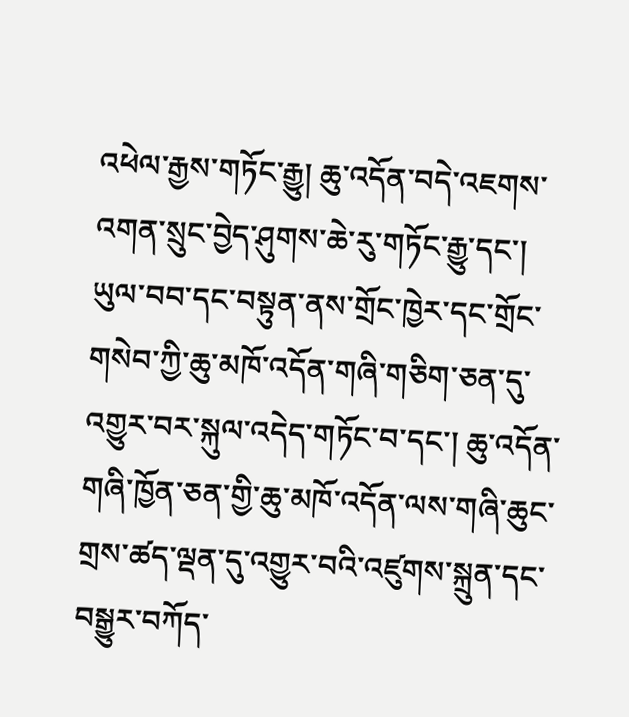འཕེལ་རྒྱས་གཏོང་རྒྱུ། ཆུ་འདོན་བདེ་འཇགས་འགན་སྲུང་བྱེད་ཤུགས་ཆེ་རུ་གཏོང་རྒྱུ་དང་། ཡུལ་བབ་དང་བསྟུན་ནས་གྲོང་ཁྱེར་དང་གྲོང་གསེབ་ཀྱི་ཆུ་མཁོ་འདོན་གཞི་གཅིག་ཅན་དུ་འགྱུར་བར་སྐུལ་འདེད་གཏོང་བ་དང་། ཆུ་འདོན་གཞི་ཁྱོན་ཅན་གྱི་ཆུ་མཁོ་འདོན་ལས་གཞི་ཆུང་གྲས་ཚད་ལྡན་དུ་འགྱུར་བའི་འཛུགས་སྐྲུན་དང་བསྒྱུར་བཀོད་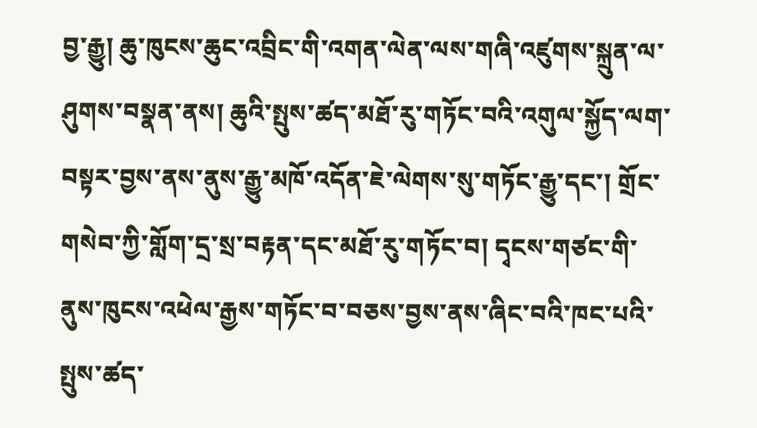བྱ་རྒྱུ། ཆུ་ཁུངས་ཆུང་འབྲིང་གི་འགན་ལེན་ལས་གཞི་འཛུགས་སྐྲུན་ལ་ཤུགས་བསྣན་ནས། ཆུའི་སྤུས་ཚད་མཐོ་རུ་གཏོང་བའི་འགུལ་སྐྱོད་ལག་བསྟར་བྱས་ནས་ནུས་རྒྱུ་མཁོ་འདོན་ཇེ་ལེགས་སུ་གཏོང་རྒྱུ་དང་། གྲོང་གསེབ་ཀྱི་གློག་དྲ་སྲ་བརྟན་དང་མཐོ་རུ་གཏོང་བ། དྭངས་གཙང་གི་ནུས་ཁུངས་འཕེལ་རྒྱས་གཏོང་བ་བཅས་བྱས་ནས་ཞིང་བའི་ཁང་པའི་སྤུས་ཚད་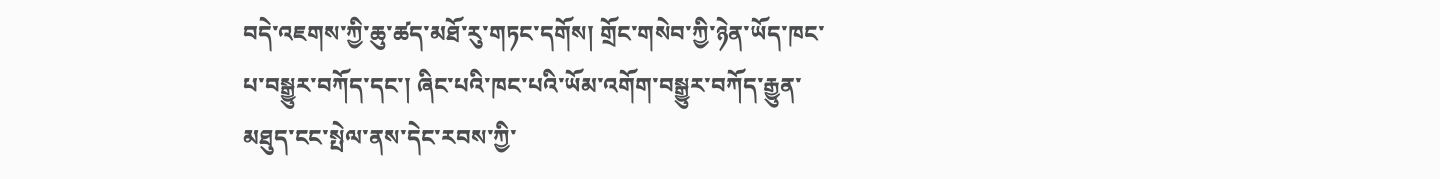བདེ་འཇགས་ཀྱི་ཆུ་ཚད་མཐོ་རུ་གཏང་དགོས། གྲོང་གསེབ་ཀྱི་ཉེན་ཡོད་ཁང་པ་བསྒྱུར་བཀོད་དང་། ཞིང་པའི་ཁང་པའི་ཡོམ་འགོག་བསྒྱུར་བཀོད་རྒྱུན་མཐུད་ངང་སྤེལ་ནས་དེང་རབས་ཀྱི་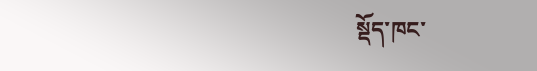སྡོད་ཁང་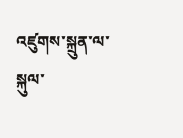འཛུགས་སྐྲུན་ལ་སྐུལ་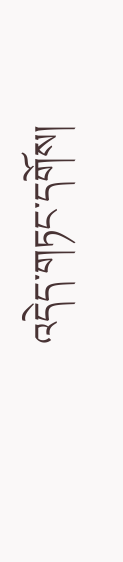འདེད་གཏང་དགོས།